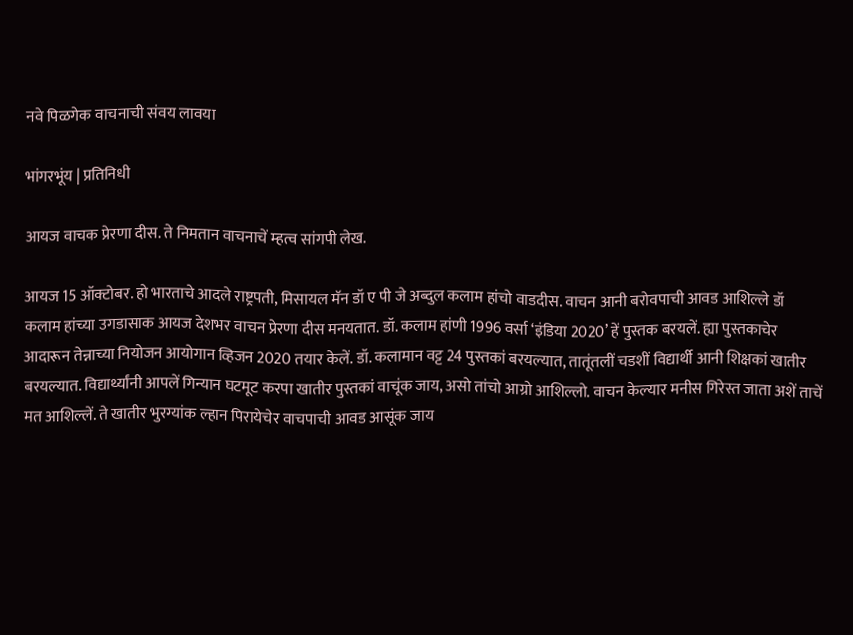नवे पिळगेक वाचनाची संवय लावया

भांगरभूंय | प्रतिनिधी

आयज वाचक प्रेरणा दीस. ते निमतान वाचनाचें म्हत्व सांगपी लेख.

आयज 15 ऑक्टोबर. हो भारताचे आदले राष्ट्रपती, मिसायल मॅन डॉ ए पी जे अब्दुल कलाम हांचो वाडदीस. वाचन आनी बरोवपाची आवड आशिल्ले डॉ कलाम हांच्या उगडासाक आयज देशभर वाचन प्रेरणा दीस मनयतात. डॉ. कलाम हांणी 1996 वर्सा ‘इंडिया 2020’ हें पुस्तक बरयलें. ह्या पुस्तकाचेर आदारून तेन्नाच्या नियोजन आयोगान व्हिजन 2020 तयार केलें. डॉ. कलामान वट्ट 24 पुस्तकां बरयल्यात, तातूंतलीं चडशीं विद्यार्थी आनी शिक्षकां खातीर बरयल्यात. विद्यार्थ्यांनी आपलें गिन्यान घटमूट करपा खातीर पुस्तकां वाचूंक जाय, असो तांचो आग्रो आशिल्लो. वाचन केल्यार मनीस गिरेस्त जाता अशें ताचें मत आशिल्लें. ते खातीर भुरग्यांक ल्हान पिरायेचेर वाचपाची आवड आसूंक जाय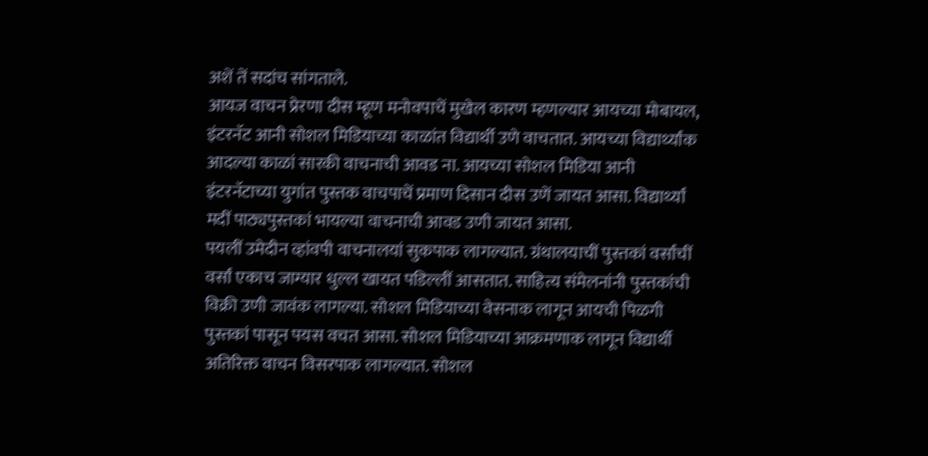अशें तें सदांच सांगताले.
आयज वाचन प्रेरणा दीस म्हूण मनोवपाचें मुखेल कारण म्हणल्यार आयच्या मोबायल, इंटरनॅट आनी सोशल मिडियाच्या काळांत विद्यार्थी उणे वाचतात. आयच्या विद्यार्थ्यांक आदल्या काळां सारकी वाचनाची आवड ना. आयच्या सोशल मिडिया आनी इंटरनॅटाच्या युगांत पुस्तक वाचपाचें प्रमाण दिसान दीस उणें जायत आसा. विद्यार्थ्यां मदीं पाठ्यपुस्तकां भायल्या वाचनाची आवड उणी जायत आसा.
पयलीं उमेदीन व्हांवपी वाचनालयां सुकपाक लागल्यात. ग्रंथालयाचीं पुस्तकां वर्सांचीं वर्सां एकाच जाग्यार धुल्ल खायत पडिल्लीं आसतात. साहित्य संमेलनांनी पुस्तकांची विक्री उणी जावंक लागल्या. सोशल मिडियाच्या वेसनाक लागून आयची पिळगी पुस्तकां पासून पयस वचत आसा. सोशल मिडियाच्या आक्रमणाक लागून विद्यार्थी अतिरिक्त वाचन विसरपाक लागल्यात. सोशल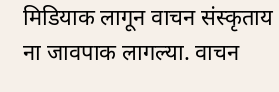मिडियाक लागून वाचन संस्कृताय ना जावपाक लागल्या. वाचन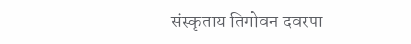संस्कृताय तिगोवन दवरपा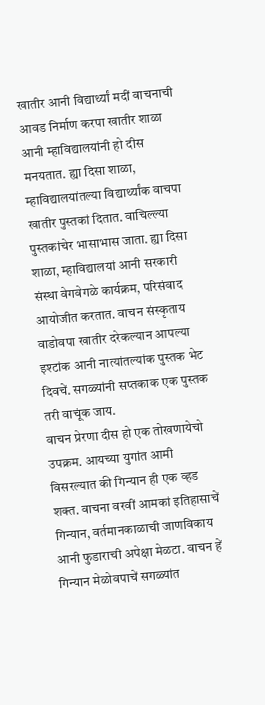खातीर आनी विद्यार्थ्यां मदीं वाचनाची आवड निर्माण करपा खातीर शाळा आनी म्हाविद्यालयांनी हो दीस मनयतात. ह्या दिसा शाळा, म्हाविद्यालयांतल्या विद्यार्थ्यांक वाचपा खातीर पुस्तकां दितात. वाचिल्ल्या पुस्तकांचेर भासाभास जाता. ह्या दिसा शाळा, म्हाविद्यालयां आनी सरकारी संस्था वेगवेगळे कार्यक्रम, परिसंवाद आयोजीत करतात. वाचन संस्कृताय वाडोवपा खातीर दरेकल्यान आपल्या इश्टांक आनी नात्यांतल्यांक पुस्तक भेट दिवचें. सगळ्यांनी सप्तकाक एक पुस्तक तरी वाचूंक जाय.
वाचन प्रेरणा दीस हो एक तोखणायेचो उपक्रम. आयच्या युगांत आमी विसरल्यात की गिन्यान ही एक व्हड शक्त. वाचना वरवीं आमकां इतिहासाचें गिन्यान, वर्तमानकाळाची जाणविकाय आनी फुडाराची अपेक्षा मेळटा. वाचन हें गिन्यान मेळोवपाचें सगळ्यांत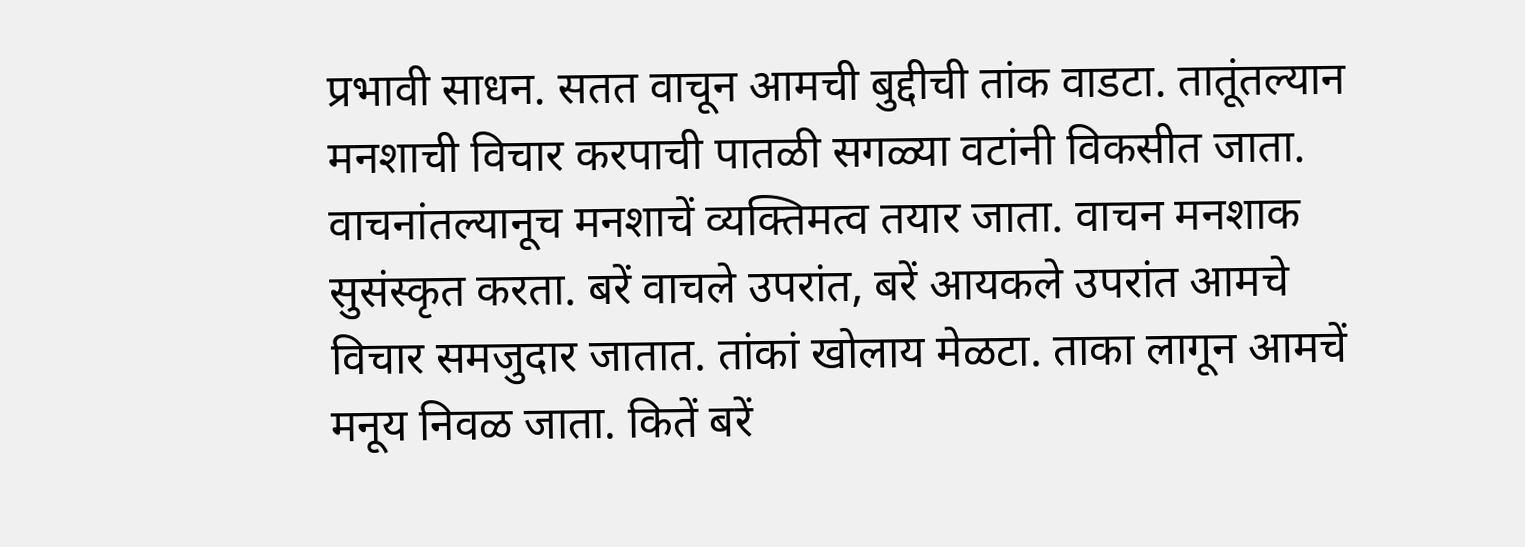प्रभावी साधन. सतत वाचून आमची बुद्दीची तांक वाडटा. तातूंतल्यान मनशाची विचार करपाची पातळी सगळ्या वटांनी विकसीत जाता. वाचनांतल्यानूच मनशाचें व्यक्तिमत्व तयार जाता. वाचन मनशाक सुसंस्कृत करता. बरें वाचले उपरांत, बरें आयकले उपरांत आमचे विचार समजुदार जातात. तांकां खोलाय मेळटा. ताका लागून आमचें मनूय निवळ जाता. कितें बरें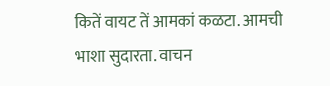कितें वायट तें आमकां कळटा. आमची भाशा सुदारता. वाचन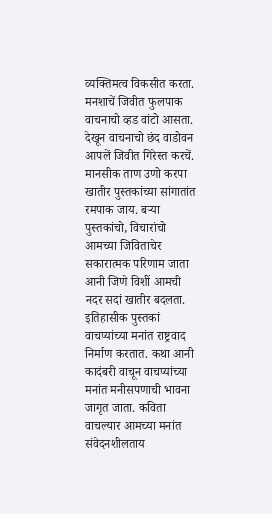व्यक्तिमत्व विकसीत करता. मनशाचें जिवीत फुलपाक वाचनाचो व्हड वांटो आसता. देखून वाचनाचो छंद वाडोवन आपलें जिवीत गिरेस्त करचें.
मानसीक ताण उणो करपा खातीर पुस्तकांच्या सांगातांत रमपाक जाय. बऱ्या पुस्तकांचो, विचारांचो आमच्या जिविताचेर सकारात्मक परिणाम जाता आनी जिणे विशीं आमची नदर सदां खातीर बदलता. इतिहासीक पुस्तकां वाचप्यांच्या मनांत राष्ट्रवाद निर्माण करतात. कथा आनी कादंबरी वाचून वाचप्यांच्या मनांत मनीसपणाची भावना जागृत जाता. कविता वाचल्यार आमच्या मनांत संवेदनशीलताय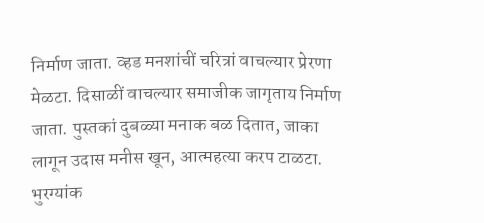निर्माण जाता. व्हड मनशांचीं चरित्रां वाचल्यार प्रेरणा मेळटा. दिसाळीं वाचल्यार समाजीक जागृताय निर्माण जाता. पुस्तकां दुबळ्या मनाक बळ दितात, जाका लागून उदास मनीस खून, आत्महत्या करप टाळटा. भुरग्यांक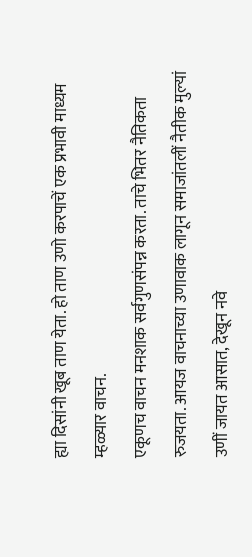ह्या दिसांनी खूब ताण येता. हो ताण उणो करपाचें एक प्रभावी माध्यम म्हळ्यार वाचन.
एकूणच वाचन मनशाक सर्वगुणसंपन्न करता. ताचे भितर नैतिकता रुजयता. आयज वाचनाच्या उणावाक लागून समाजांतलीं नैतीक मुल्यां उणीं जायत आसात, देखून नवे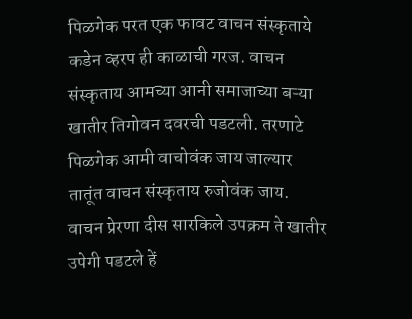पिळगेक परत एक फावट वाचन संस्कृताये कडेन व्हरप ही काळाची गरज. वाचन संस्कृताय आमच्या आनी समाजाच्या बऱ्या खातीर तिगोवन दवरची पडटली. तरणाटे पिळगेक आमी वाचोवंक जाय जाल्यार तातूंत वाचन संस्कृताय रुजोवंक जाय. वाचन प्रेरणा दीस सारकिले उपक्रम ते खातीर उपेगी पडटले हें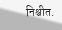निश्चीत.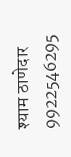श्याम ठाणेदार
9922546295